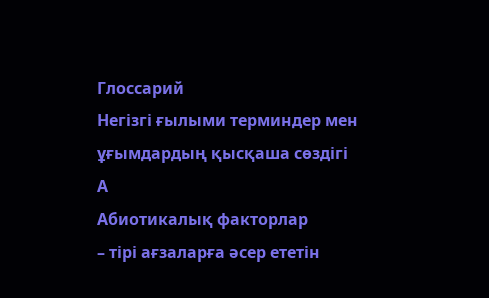Глоссарий
Негізгі ғылыми терминдер мен ұғымдардың қысқаша сөздігі
А
Абиотикалық факторлар
– тірі ағзаларға әсер ететін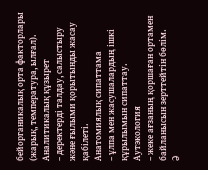бейорганикалық орта факторлары (жарық, температура, ылғал).
Аналитикалық құзырет
– деректерді талдау, салыстыру және ғылыми қорытынды жасау қабілеті.
Анатомиялық сипаттама
– ұлпа мен жасушалардың ішкі құрылымын сипаттау.
Аутэкология
– жеке ағзаның қоршаған ортамен байланысын зерттейтін бөлім.
Ә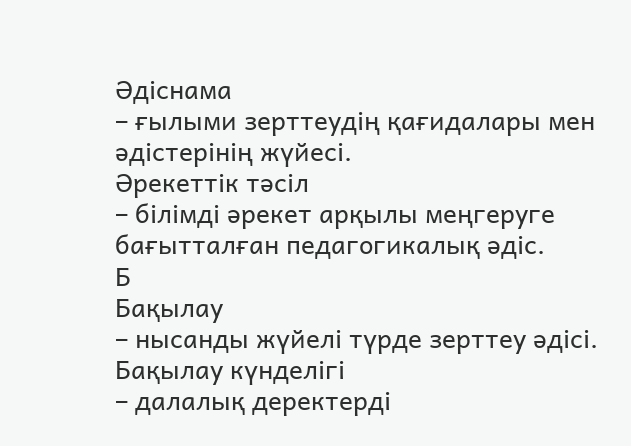Әдіснама
– ғылыми зерттеудің қағидалары мен әдістерінің жүйесі.
Әрекеттік тәсіл
– білімді әрекет арқылы меңгеруге бағытталған педагогикалық әдіс.
Б
Бақылау
– нысанды жүйелі түрде зерттеу әдісі.
Бақылау күнделігі
– далалық деректерді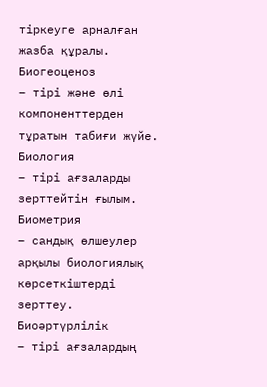тіркеуге арналған жазба құралы.
Биогеоценоз
– тірі және өлі компоненттерден тұратын табиғи жүйе.
Биология
– тірі ағзаларды зерттейтін ғылым.
Биометрия
– сандық өлшеулер арқылы биологиялық көрсеткіштерді зерттеу.
Биоәртүрлілік
– тірі ағзалардың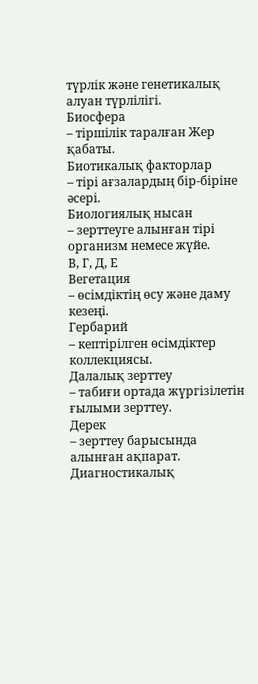түрлік және генетикалық алуан түрлілігі.
Биосфера
– тіршілік таралған Жер қабаты.
Биотикалық факторлар
– тірі ағзалардың бір-біріне әсері.
Биологиялық нысан
– зерттеуге алынған тірі организм немесе жүйе.
В, Г, Д, Е
Вегетация
– өсімдіктің өсу және даму кезеңі.
Гербарий
– кептірілген өсімдіктер коллекциясы.
Далалық зерттеу
– табиғи ортада жүргізілетін ғылыми зерттеу.
Дерек
– зерттеу барысында алынған ақпарат.
Диагностикалық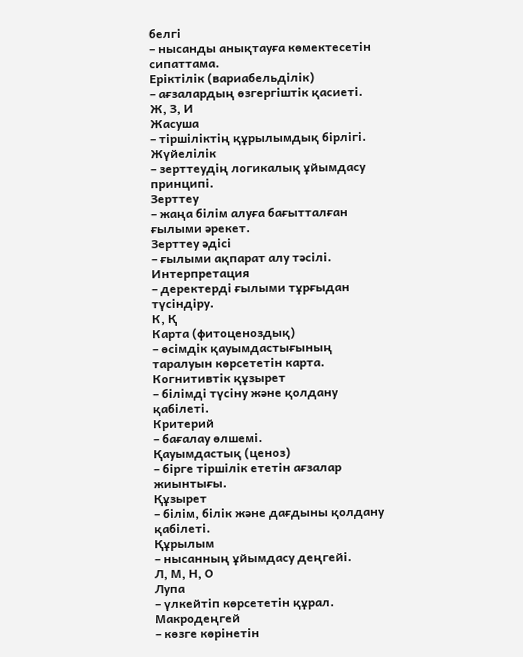белгі
– нысанды анықтауға көмектесетін сипаттама.
Еріктілік (вариабельділік)
– ағзалардың өзгергіштік қасиеті.
Ж, З, И
Жасуша
– тіршіліктің құрылымдық бірлігі.
Жүйелілік
– зерттеудің логикалық ұйымдасу принципі.
Зерттеу
– жаңа білім алуға бағытталған ғылыми әрекет.
Зерттеу әдісі
– ғылыми ақпарат алу тәсілі.
Интерпретация
– деректерді ғылыми тұрғыдан түсіндіру.
К, Қ
Карта (фитоценоздық)
– өсімдік қауымдастығының таралуын көрсететін карта.
Когнитивтік құзырет
– білімді түсіну және қолдану қабілеті.
Критерий
– бағалау өлшемі.
Қауымдастық (ценоз)
– бірге тіршілік ететін ағзалар жиынтығы.
Құзырет
– білім, білік және дағдыны қолдану қабілеті.
Құрылым
– нысанның ұйымдасу деңгейі.
Л, М, Н, О
Лупа
– үлкейтіп көрсететін құрал.
Макродеңгей
– көзге көрінетін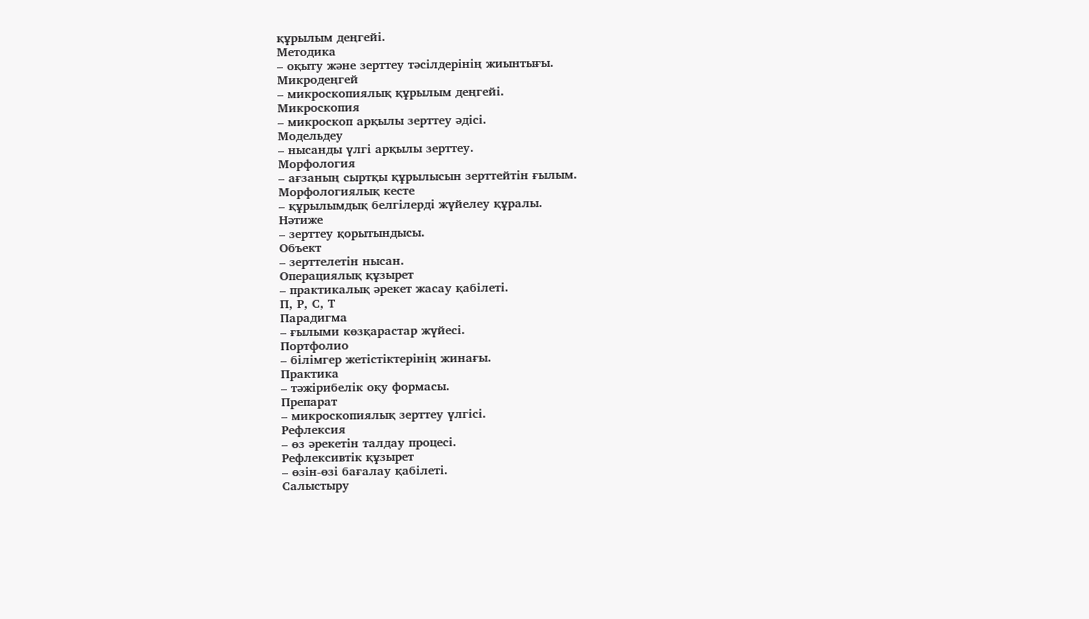құрылым деңгейі.
Методика
– оқыту және зерттеу тәсілдерінің жиынтығы.
Микродеңгей
– микроскопиялық құрылым деңгейі.
Микроскопия
– микроскоп арқылы зерттеу әдісі.
Модельдеу
– нысанды үлгі арқылы зерттеу.
Морфология
– ағзаның сыртқы құрылысын зерттейтін ғылым.
Морфологиялық кесте
– құрылымдық белгілерді жүйелеу құралы.
Нәтиже
– зерттеу қорытындысы.
Объект
– зерттелетін нысан.
Операциялық құзырет
– практикалық әрекет жасау қабілеті.
П, Р, С, Т
Парадигма
– ғылыми көзқарастар жүйесі.
Портфолио
– білімгер жетістіктерінің жинағы.
Практика
– тәжірибелік оқу формасы.
Препарат
– микроскопиялық зерттеу үлгісі.
Рефлексия
– өз әрекетін талдау процесі.
Рефлексивтік құзырет
– өзін-өзі бағалау қабілеті.
Салыстыру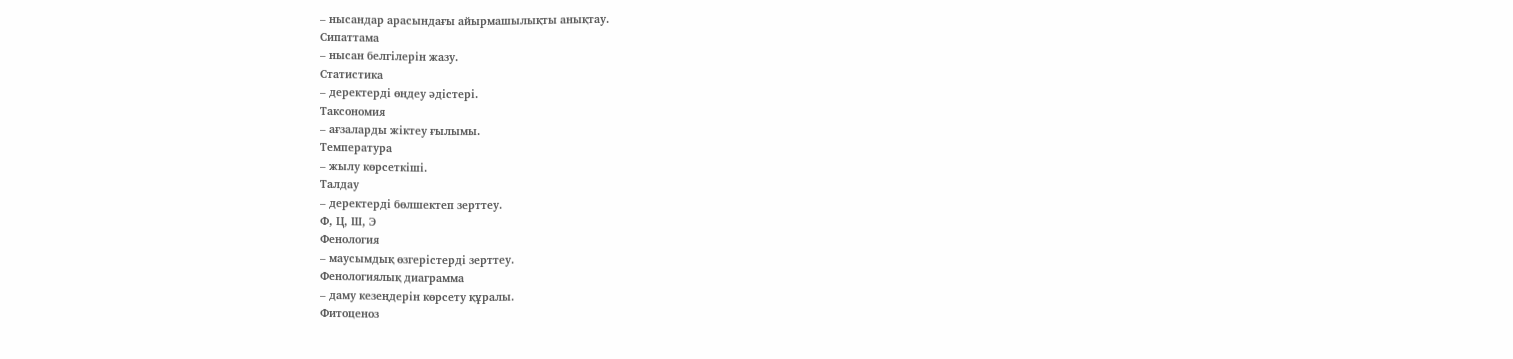– нысандар арасындағы айырмашылықты анықтау.
Сипаттама
– нысан белгілерін жазу.
Статистика
– деректерді өңдеу әдістері.
Таксономия
– ағзаларды жіктеу ғылымы.
Температура
– жылу көрсеткіші.
Талдау
– деректерді бөлшектеп зерттеу.
Ф, Ц, Ш, Э
Фенология
– маусымдық өзгерістерді зерттеу.
Фенологиялық диаграмма
– даму кезеңдерін көрсету құралы.
Фитоценоз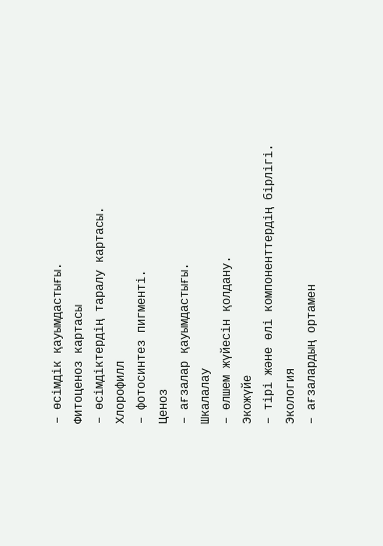– өсімдік қауымдастығы.
Фитоценоз картасы
– өсімдіктердің таралу картасы.
Хлорофилл
– фотосинтез пигменті.
Ценоз
– ағзалар қауымдастығы.
Шкалалау
– өлшем жүйесін қолдану.
Экожүйе
– тірі және өлі компоненттердің бірлігі.
Экология
– ағзалардың ортамен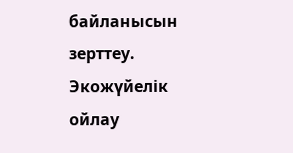байланысын зерттеу.
Экожүйелік ойлау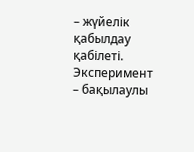– жүйелік қабылдау қабілеті.
Эксперимент
– бақылаулы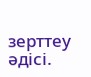зерттеу әдісі.